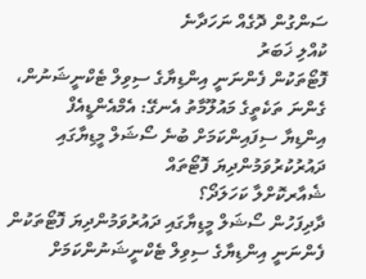ސަންގުން ދޮގެއް ނަހަދާނެ
ކުއްލި ޚަބަރު
ފޮޓޯތަކުން ފެންނަނީ އިންޑިޔާގެ ސިވިލް ޓެކްނީޝަނުން، ގެންނަ ތަކެތީގެ މައުލޫމާތު އެނގޭ: އެމްއެންޑީއެފް
އިންޑިޔާ ސިފައިންކަމަށް ބުނެ ސޯޝަލް މީޑިޔާގައި ދައުރުކުރުވަމުންދިޔަ ފޮޓޯތައް
ޝެއާރކޮށްލާ ކަހަލަދޯ؟
ދާދިފަހުން ސޯޝަލް މީޑިޔާގައި ދައުރުވަމުންދިޔަ ފޮޓޯތަކުން ފެންނަނީ އިންޑިޔާގެ ސިވިލް ޓެކްނީޝަނުންކަމަށް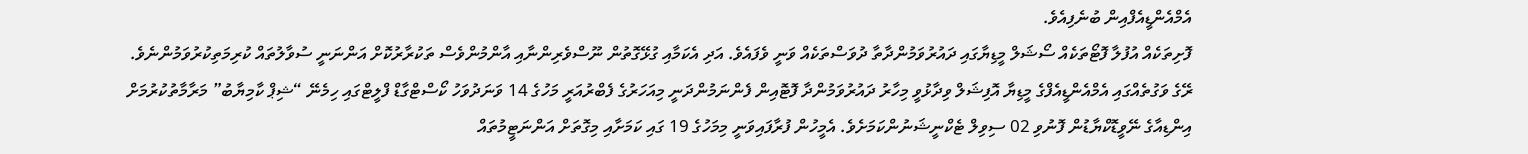އެމްއެންޑީއެފްއިން ބުނެފިއެވެ.
ފޮށިތަކެއް އުފުލާ ފޮޓޯތަކެއް ސޯޝަލް މީޑިޔާގައި ދައުރުވަމުންދާތާ ދުވަސްތަކެއް ވަނީ ވެފައެވެ. އަދި އެކަމާއި ގުޅޭގޮތުން ނޫސްވެރިންނާއި އާންމުންވެސް ތަކުރާރުކޮށް އަންނަނީ ސުވާލުތައް ކުރިމަތިކުރުވަމުންނެވެ.
ރޭގެ ވަގުތެއްގައި އެމްއެންޑީއެފްގެ މީޑިޔާ އޮފިޝަލް ވިދާޅުވީ މިހާރު ދައުރުވަމުންދާ ފޮޓޮއިން ފެންނަމުންދަނީ މިއަހަރުގެ ފެބްރުއަރީ މަހުގެ 14 ވަނަދުވަހު ކޯސްޓްގާޑް ފްލީޓްގައި ހިމެނޭ “ޝިޕް ކާމިޔާބު” މަރާމާތުކުރުމަށް އިންޑިއާގެ ނޭވީޑޮކްޔާޑުން ފޮނުވި 02 ސިވިލް ޓެކްނީޝަނުންކަމަށެވެ. އެމީހުން ފުރާފައިވަނީ މިމަހުގެ 19 ގައި ކަމަށާއި މިގޮތަށް އަންނަޓީމުތައް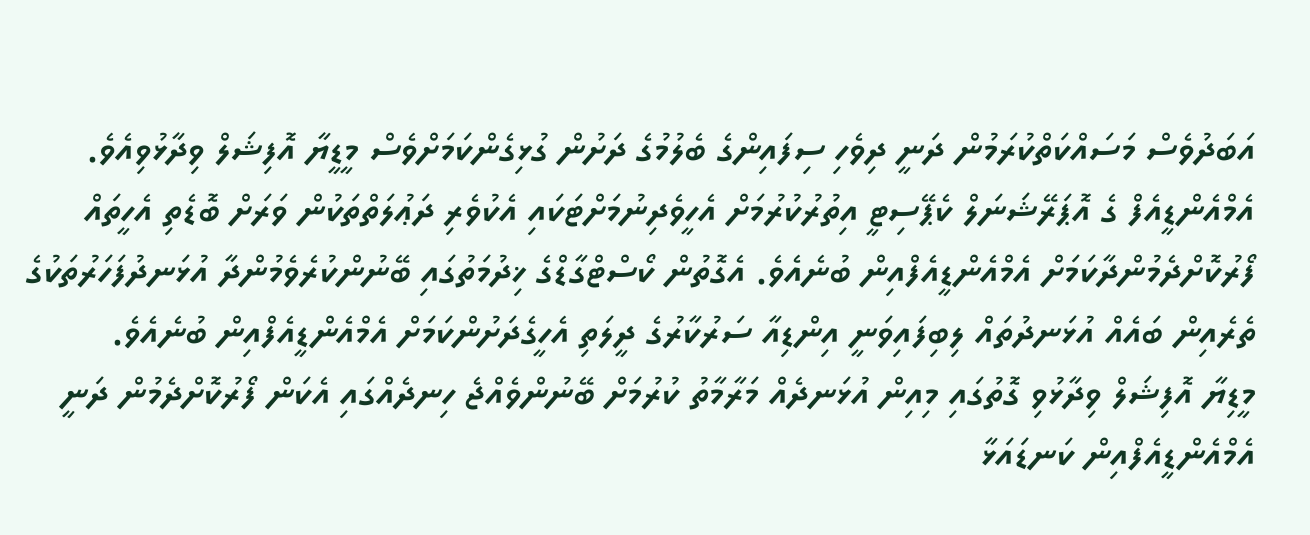އަބަދުވެސް މަސައްކަތްކުރަމުން ދަނީ ދިވެހި ސިފައިންގެ ބެލުމުގެ ދަށުން ގުޅިގެންކަމަށްވެސް މީޑީޔާ އޮފިޝަލް ވިދާޅުވިއެވެ.
އެމްއެންޑީއެފް ގެ އޮޕަރޭޝަނަލް ކެޕޭސިޓީ އިތުރުކުރުމަށް އެހީވެދިނުމަށްޓަކައި އެކުވެރި ދަޢުލަތްތަކުން ވަރަށް ބޮޑެތި އެހީތައް ފޯރުކޮށްދެމުންދާކަމަށް އެމްއެންޑީއެފްއިން ބުނެއެވެ. އެގޮތުން ކޯސްޓްގާޑްގެ ޚިދުމަތުގައި ބޭނުންކުރެވެމުންދާ އުޅަނދުފަހަރުތަކުގެ ތެރެއިން ބައެއް އުޅަނދުތައް ލިބިފައިވަނީ އިންޑިއާ ސަރުކާރުގެ ދީލަތި އެހީގެދަށުންކަމަށް އެމްއެންޑީއެފްއިން ބުނެއެވެ.
މީޑިޔާ އޮފިޝަލް ވިދާޅުވި ގޮތުގައި މިއިން އުޅަނދެއް މަރާމާތު ކުރުމަށް ބޭނުންވެއްޖެ ހިނދެއްގައި އެކަން ފޯރުކޮށްދެމުން ދަނީ އެމްއެންޑީއެފްއިން ކަނޑައަޅާ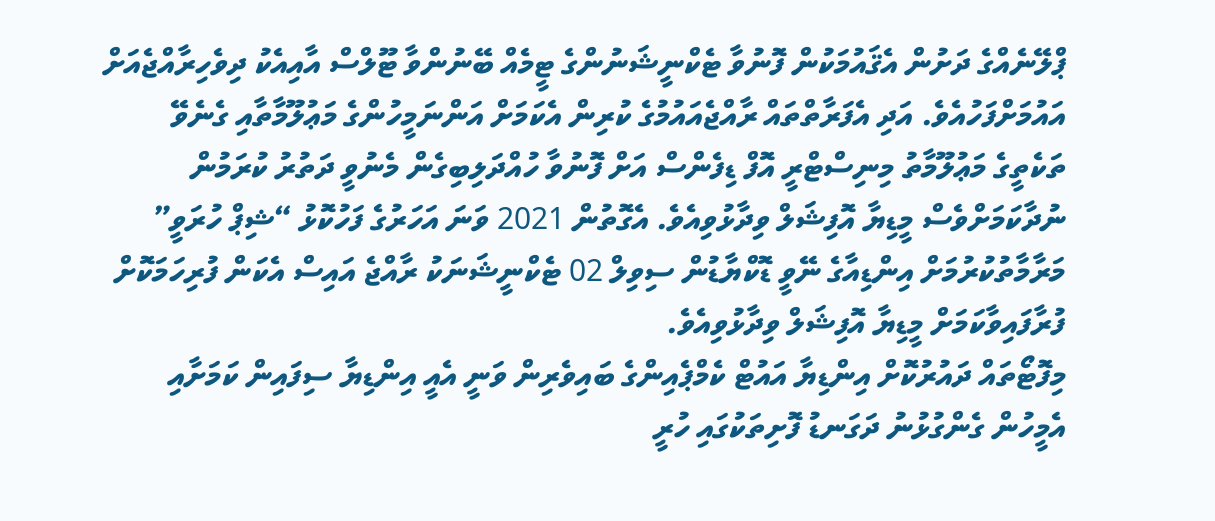ޕްލޭނެއްގެ ދަށުން އެޤައުމަކުން ފޮނުވާ ޓެކްނީޝަނުންގެ ޓީމެއް ބޭނުންވާ ޓޫލްސް އާއިއެކު ދިވެހިރާއްޖެއަށް އައުމަށްފަހުއެވެ. އަދި އެފަރާތްތައް ރާއްޖެއައުމުގެ ކުރިން އެކަމަށް އަންނަމީހުންގެ މަޢުލޫމާތާއި ގެނެވޭ ތަކެތީގެ މަޢުލޫމާތު މިނިސްޓްރީ އޮފް ޑިފެންސް އަށް ފޮނުވާ ހުއްދަލިބިގެން މެނުވީ ދަތުރު ކުރަމުން ނުދާކަމަށްވެސް މީޑިޔާ އޮފިޝަލް ވިދާޅުވިއެވެ. އެގޮތުން 2021 ވަނަ އަހަރުގެ ފަހުކޮޅު “ޝިޕް ހުރަވީ” މަރާމާތުކުރުމަށް އިންޑިއާގެ ނޭވީ ޑޮކްޔާޑުން ސިވިލް 02 ޓެކްނީޝަނަކު ރާއްޖެ އައިސް އެކަން ފުރިހަމަކޮށް ފުރާފައިވާކަމަށް މީޑިޔާ އޮފިޝަލް ވިދާޅުވިއެވެ.
މިފޮޓޯތައް ދައުރުކޮށް އިންޑިޔާ އައުޓް ކެމްޕެއިންގެ ބައިވެރިން ވަނީ އެއީ އިންޑިޔާ ސިފައިން ކަމަށާއި އެމީހުން ގެންގުޅުނު ދަގަނޑު ފޮށިތަކުގައި ހުރީ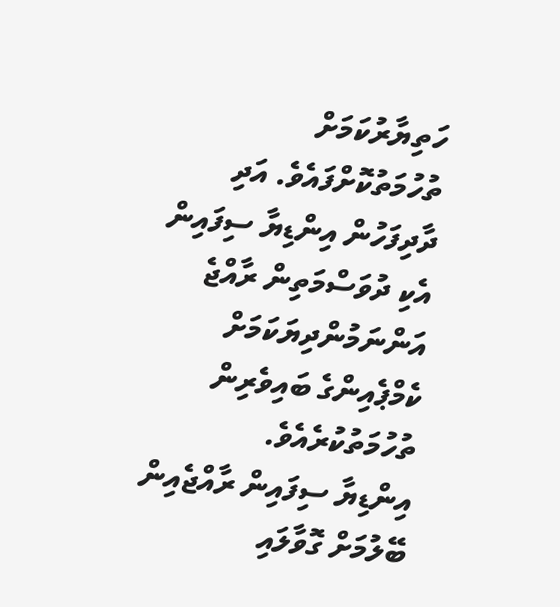ހަތިޔާރުކަމަށް ތުހުމަތުކޮށްފައެވެ. އަދި ދާދިފަހުން އިންޑިޔާ ސިފައިން އެކި ދުވަސްމަތިން ރާއްޖެ އަންނަމުންދިޔަކަމަށް ކެމްޕެއިންގެ ބައިވެރިން ތުހުމަތުކުރެއެވެ.
އިންޑިޔާ ސިފައިން ރާއްޖެއިން ބޭލުމަށް ގޮވާލައި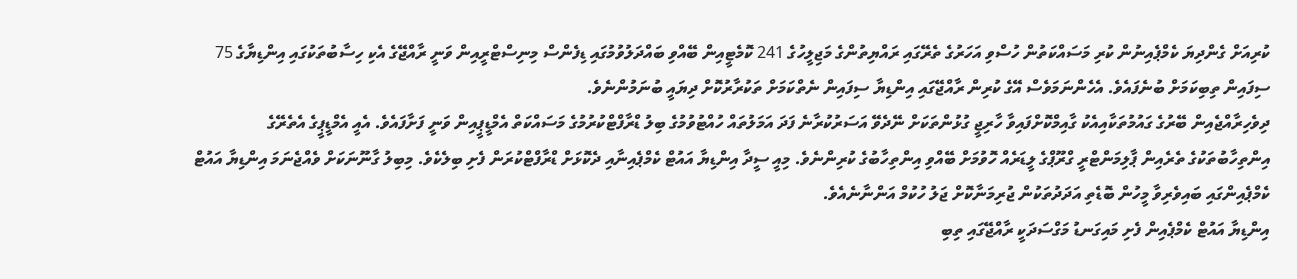ކުރިއަށް ގެންދިޔަ ކެމްޕެއިނުން ކުރި މަސައްކަތުން ހުސްވި އަހަރުގެ ތެރޭގައި ރައްޔިތުންގެ މަޖިލީހުގެ 241 ކޮމެޓީއިން ބޭއްވި ބައްދަލުވުމުގައި ޑިފެންސް މިނިސްޓްރީއިން ވަނީ ރާއްޖޭގެ އެކި ހިސާބުތަކުގައި އިންޑިޔާގެ 75 ސިފައިން ތިބިކަމަށް ބުނެފައެވެ. އެހެންނަމަވެސް އޭގެ ކުރިން ރާއްޖޭގައި އިންޑިޔާ ސިފައިން ނެތްކަމަށް ތަކުރާރުކޮށް ދިޔައީ ބުނަމުންނެވެ.
ދިވެހިރާއްޖެއިން ބޭރުގެ ގައުމުތަކާއިއެކު ގާއިމްކޮށްފައިވާ ހާރިޖީ ގުޅުންތަކަށް ނޭދެވޭ އަސަރުކުރާނެ ފަދަ އަމަލުތައް ހުއްޓުވުމުގެ ބިލު ޑްރާފްޓްކުރުމުގެ މަސައްކަތް އެމްޑީޕީއިން ވަނީ ފަށާފައެވެ. އެއީ އެމްޑީޕީގެ އެތެރޭގެ އިންތިހާބުތަކުގެ ތެރެއިން ޕާލިމަންޓްރީ ގްރޫޕްގެ ލީޑަރެއް ހޮވުމަށް ބޭއްވި އިންތިހާބުގެ ކުރިންނެވެ. މިއީ ސީދާ އިންޑިޔާ އައުޓް ކެމްޕެއިނާއި ދެކޮޅަށް ޑްރާފްޓްކުރަން ފެށި ބިލެކެވެ. މިބިލު ގާނޫނަކަށް ވެއްޖެނަމަ އިންޑިޔާ އައުޓް ކެމްޕެއިންގައި ބައިވެރިވާ މީހުން ބޮޑެތި އަދަދުތަކުން ޖުރިމަނާކޮށް ޖަލު ހުކުމް އަންނާނެއެވެ.
އިންޑިޔާ އައުޓް ކެމްޕެއިން ފެށި މައިގަނޑު މަގްސަދަކީ ރާއްޖޭގައި ތިބި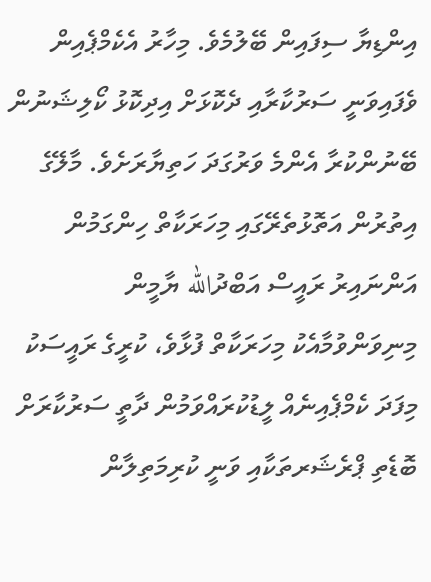އިންޑިޔާ ސިފައިން ބޭލުމެވެ. މިހާރު އެކެމްޕެއިން ވެފައިވަނީ ސަރުކާރާއި ދެކޮޅަށް އިދިކޮޅު ކޯލިޝަނުން ބޭނުންކުރާ އެންމެ ވަރުގަދަ ހަތިޔާރަށެވެ. މާލޭގެ އިތުރުން އަތޮޅުތެރޭގައި މިހަރަކާތް ހިންގަމުން އަންނައިރު ރައީސް އަބްދުالله ޔާމީން މިނިވަންވުމާއެކު މިހަރަކާތް ފުޅާވެ، ކުރީގެ ރައީސަކު މިފަދަ ކެމްޕެއިނެއް ލީޑުކުރައްވަމުން ދާތީ ސަރުކާރަށް ބޮޑެތި ޕްރެޝަރތަކާއި ވަނީ ކުރިމަތިލާން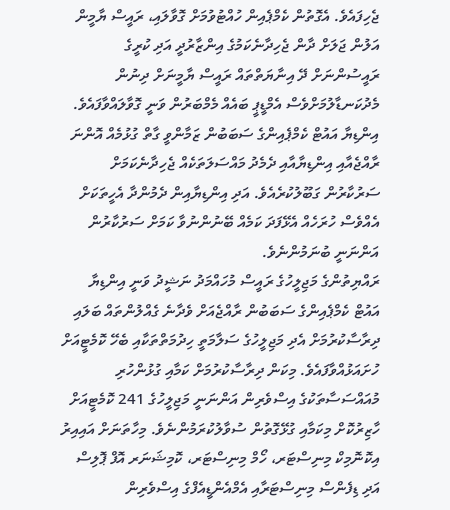ޖެހިފައެވެ. އެގޮތުން ކެމްޕެއިން ހުއްޓުވުމަށް ގޮވާލައި، ރައީސް ޔާމީން އަލުން ޖަލަށް ދާން ޖެހިދާނެކަމުގެ އިންޒާރުދީ އަދި ކުރީގެ ރައީސުންނަށް ދޭ އިނާޔަތްތައް ރައީސް ޔާމީނަށް ދިނުން މެދުކަނޑާލުމަށްވެސް އެމްޑީޕީ ބައެއް މެމްބަރުން ވަނީ ގޮވާލައްވާފައެވެ.
އިންޑިޔާ އައުޓް ކެމްޕެއިންގެ ސަބަބުން ޒަމާންވީ ގާތް ގުޅުމެއް އޮންނަ ރާއްޖެއާއި އިންޑިޔާއާއި ދެމެދު މައްސަލަތަކެއް ޖެހިދާނެކަމަށް ސަރުކާރުން ގަބޫލުކުރެއެވެ. އަދި އިންޑިޔާއިން ދެމުންދާ އެހީތަކަށް އެއްވެސް ހުރަހެއް އެޅޭފަދަ ކަމެއް ބޭނުންނުވާ ކަމަށް ސަރުކާރުން އަންނަނީ ބުނަމުންނެވެ.
ރައްޔިތުންގެ މަޖިލީހުގެ ރައީސް މުހައްމަދު ނަޝީދު ވަނީ އިންޑިޔާ އައުޓް ކެމްޕެއިންގެ ސަބަބުން ރާއްޖެއަށް ވެދާނެ ގެއްލުންތައް ބަލައި ދިރާސާކުރުމަށް އެދި މަޖިލީހުގެ ސަލާމަތީ ހިދުމަތްތަކާއި ބެހޭ ކޮމެޓީއަށް ހުށައަޅުއްވާފައެވެ. މިކަން ދިރާސާކުރުމަށް ކަމާއި ގުޅުންހުރި މުއައްސަސާތަކުގެ އިސްވެރިން އަންނަނީ މަޖިލީހުގެ 241 ކޮމެޓީއަށް ހާޒިރުކޮށް މިކަމާއި ގުޅޭގޮތުން ސުވާލުކުރަމުންނެވެ. މިހާތަނަށް އައިއިރު އިކޮނޮމިކް މިނިސްޓަރ، ހޯމް މިނިސްޓަރ، ކޮމިޝަނަރ އޮފް ޕޮލިސް އަދި ޑިފެންސް މިނިސްޓަރާއި އެމްއެންޑީއެފްގެ އިސްވެރިން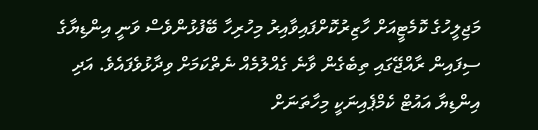މަޖިލީހުގެ ކޮމެޓީއަށް ހާޒިރުކޮށްފައިވާއިރު މިހުރިހާ ބޭފުޅުންވެސް ވަނީ އިންޑިޔާގެ ސިފައިން ރާއްޖޭގައި ތިބެގެން ވާނެ ގެއްލުމެއް ނެތްކަމަށް ވިދާޅުވެފައެވެ. އަދި އިންޑިޔާ އައުޓް ކެމްޕެއިނަކީ މިހާތަނަށް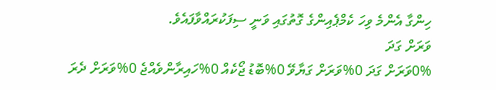ހިންގާ އެންމެ ވިހަ ކެމްޕެއިންގެ ގޮތުގައި ވަނީ ސިފަކުރައްވާފައެވެ.
ވަރަށް ގަދަ
0%ވަރަށް ގަދަ 0%ވަރަށް ގަޔާވޭ 0%ބޮޑު ޖޯކެއް 0%ހައިރާންވެއްޖެ 0%ވަރަށް ދެރަ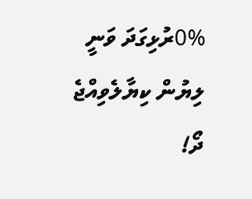0%ރުޅިގަދަ ވަނީ
ލިޔުން ކިޔާލެވިއްޖެ ދޯ!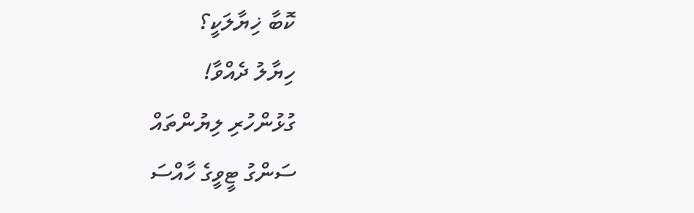ކޮބާ ޚިޔާލަކީ؟
ހިޔާލު ދެއްވާ!
ގުޅުންހުރި ލިޔުންތައް
ސަންގު ޓީވީގެ ހާއްސަ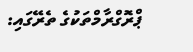ޕްރޮގްރާމްތަކުގެ ތެރޭގައި: